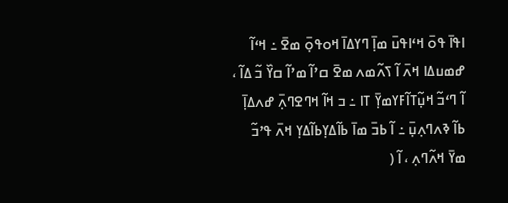ߊߟߊ߫ ߟߋ߫ ߞߵߊߟߎ߫ ߘߊ߲߫ ߣߌߡߊ߫ ߞߋߟߋ߲߫ ߘߐ߫ ߸ ߞߵߊ߬ ߝߘߎߡߊ ߞߍ߫ ߊ߬ ߖߍ߬ߘߍ ߘߐ߫ ߛߴߊ߬ ߘߴߊ߬ ߛߌ߰ ߏ߬ ߡߊ߬ ، ߊ߬ ߣߵߏ߬ ߞߎ߲߬ߠߊ߬ߓߌߘߌ߲߫ ߠߊ ߸ ߏ ߞߊ߬ ߞߣߐߣߍ߲߫ ߝߍߡߊ߲߫ ߕߊ߬ ߢߍߣߍ߲ߎ߲߫ ߸ ߊ߬ ߕߏ߫ ߘߊ߫ ߕߊ߬ߡߌ߲ߕߊ߬ߡߌ߲ ߞߍ߫ ߟߴߏ߬ ߘߌ߫ ߞߍ߬ߣߍ߲ ، ߊ߬ (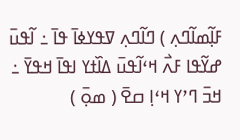ߓߊ߲߬ߘߊ߬ߣߍ߲ ) ߣߊ߬ߣߍ߲ ߜߟߌߦߊ߫ ߟߊ߫ ߸ ߊ߬ߟߎ߫ ߝߌ߬ߟߊ ߓߍ߯ ߞߵߊ߬ߟߎ߫ ߡߊ߰ߙߌ ߊߟߊ߫ ߞߟߌ߫ ߸ ߞߏ߫ ߣߴߌ ߞߵߊ߲ ߛߐ߫ ( ߘߋ߲߫ )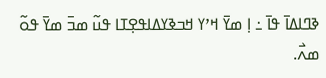ߢߣߊߡߊ߫ ߟߊ߫ ߸ ߊ߲ ߘߌ߫ ߞߴߌ ߞߏߢߌߡߊߟߐ߲ߠߊ ߟߎ߬ ߘߏ߫ ߘߌ߫ ߟߋ߬ ߘߍ߯.